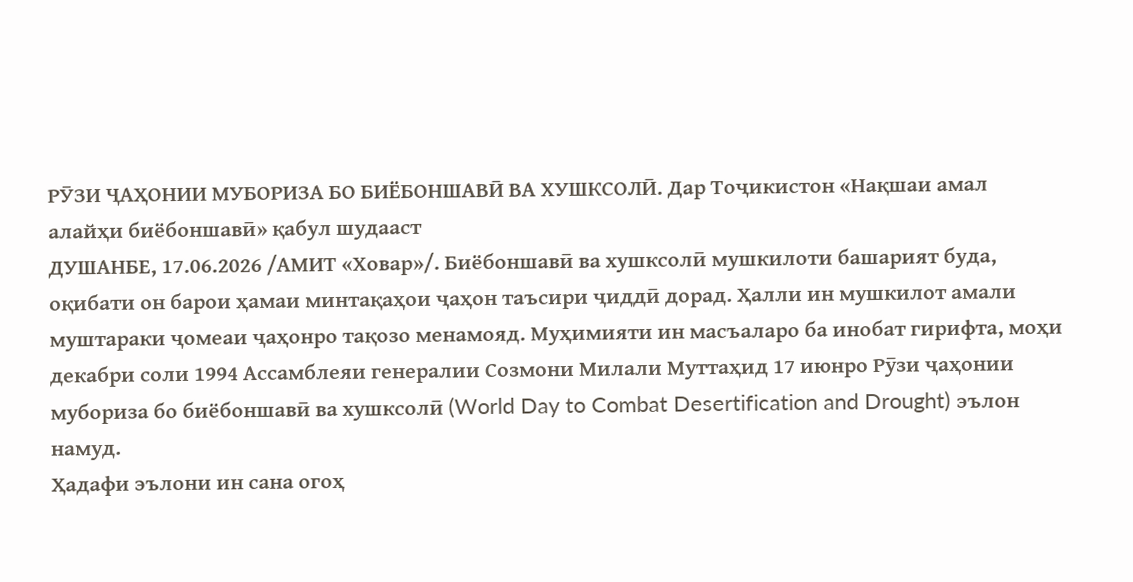РӮЗИ ҶАҲОНИИ МУБОРИЗА БО БИЁБОНШАВӢ ВА ХУШКСОЛӢ. Дар Тоҷикистон «Нақшаи амал алайҳи биёбоншавӣ» қабул шудааст
ДУШАНБЕ, 17.06.2026 /АМИТ «Ховар»/. Биёбоншавӣ ва хушксолӣ мушкилоти башарият буда, оқибати он барои ҳамаи минтақаҳои ҷаҳон таъсири ҷиддӣ дорад. Ҳалли ин мушкилот амали муштараки ҷомеаи ҷаҳонро тақозо менамояд. Муҳимияти ин масъаларо ба инобат гирифта, моҳи декабри соли 1994 Ассамблеяи генералии Созмони Милали Муттаҳид 17 июнро Рӯзи ҷаҳонии мубориза бо биёбоншавӣ ва хушксолӣ (World Day to Combat Desertification and Drought) эълон намуд.
Ҳадафи эълони ин сана огоҳ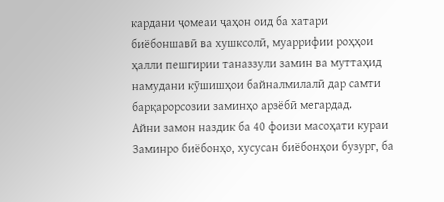кардани ҷомеаи ҷаҳон оид ба хатари биёбоншавӣ ва хушксолӣ, муаррифии роҳҳои ҳалли пешгирии таназзули замин ва муттаҳид намудани кӯшишҳои байналмилалӣ дар самти барқарорсозии заминҳо арзёбӣ мегардад.
Айни замон наздик ба 40 фоизи масоҳати кураи Заминро биёбонҳо, хусусан биёбонҳои бузург, ба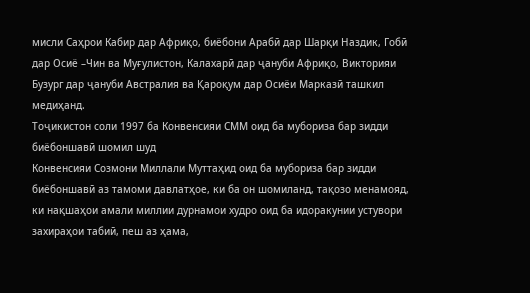мисли Саҳрои Кабир дар Африқо, биёбони Арабӣ дар Шарқи Наздик, Гобӣ дар Осиё –Чин ва Муғулистон, Калахарӣ дар ҷануби Африқо, Викторияи Бузург дар ҷануби Австралия ва Қароқум дар Осиёи Марказӣ ташкил медиҳанд.
Тоҷикистон соли 1997 ба Конвенсияи СММ оид ба мубориза бар зидди биёбоншавӣ шомил шуд
Конвенсияи Созмони Миллали Муттаҳид оид ба мубориза бар зидди биёбоншавӣ аз тамоми давлатҳое, ки ба он шомиланд, тақозо менамояд, ки нақшаҳои амали миллии дурнамои худро оид ба идоракунии устувори захираҳои табиӣ, пеш аз ҳама,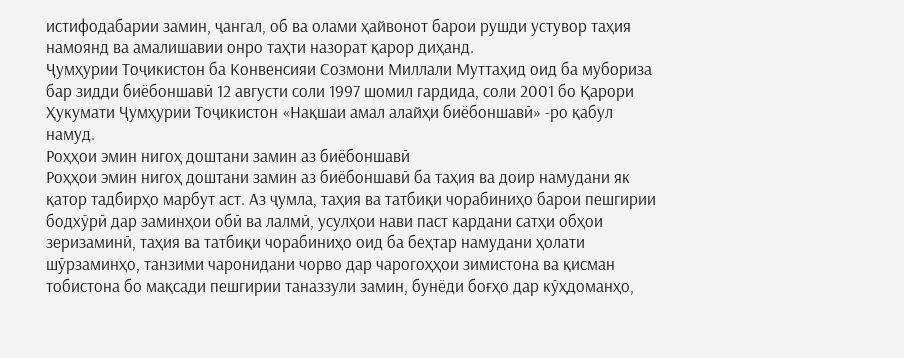истифодабарии замин, ҷангал, об ва олами ҳайвонот барои рушди устувор таҳия намоянд ва амалишавии онро таҳти назорат қарор диҳанд.
Ҷумҳурии Тоҷикистон ба Конвенсияи Созмони Миллали Муттаҳид оид ба мубориза бар зидди биёбоншавӣ 12 августи соли 1997 шомил гардида, соли 2001 бо Қарори Ҳукумати Ҷумҳурии Тоҷикистон «Нақшаи амал алайҳи биёбоншавӣ» -ро қабул намуд.
Роҳҳои эмин нигоҳ доштани замин аз биёбоншавӣ
Роҳҳои эмин нигоҳ доштани замин аз биёбоншавӣ ба таҳия ва доир намудани як қатор тадбирҳо марбут аст. Аз ҷумла, таҳия ва татбиқи чорабиниҳо барои пешгирии бодхӯрӣ дар заминҳои обӣ ва лалмӣ, усулҳои нави паст кардани сатҳи обҳои зеризаминӣ, таҳия ва татбиқи чорабиниҳо оид ба беҳтар намудани ҳолати шӯрзаминҳо, танзими чаронидани чорво дар чарогоҳҳои зимистона ва қисман тобистона бо мақсади пешгирии таназзули замин, бунёди боғҳо дар кӯҳдоманҳо,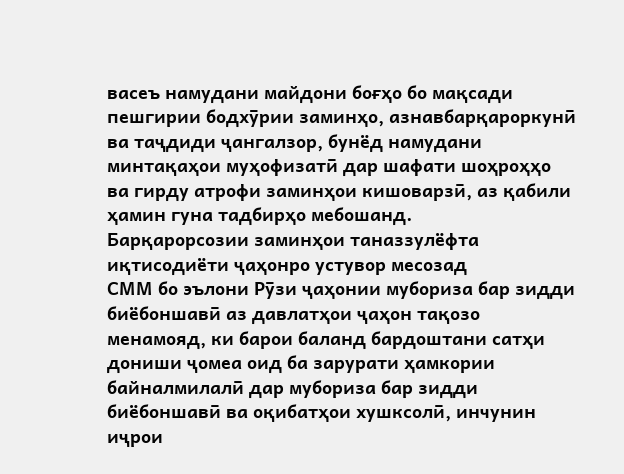васеъ намудани майдони боғҳо бо мақсади пешгирии бодхӯрии заминҳо, азнавбарқароркунӣ ва таҷдиди ҷангалзор, бунёд намудани минтақаҳои муҳофизатӣ дар шафати шоҳроҳҳо ва гирду атрофи заминҳои кишоварзӣ, аз қабили ҳамин гуна тадбирҳо мебошанд.
Барқарорсозии заминҳои таназзулёфта иқтисодиёти ҷаҳонро устувор месозад
СММ бо эълони Рӯзи ҷаҳонии мубориза бар зидди биёбоншавӣ аз давлатҳои ҷаҳон тақозо менамояд, ки барои баланд бардоштани сатҳи дониши ҷомеа оид ба зарурати ҳамкории байналмилалӣ дар мубориза бар зидди биёбоншавӣ ва оқибатҳои хушксолӣ, инчунин иҷрои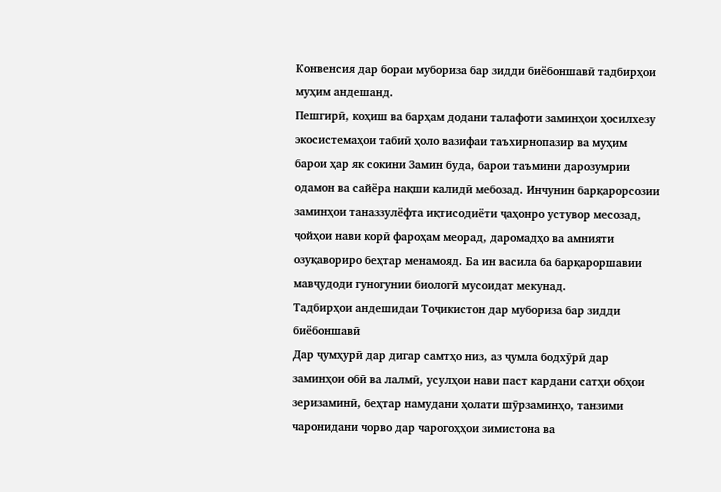Конвенсия дар бораи мубориза бар зидди биёбоншавӣ тадбирҳои муҳим андешанд.
Пешгирӣ, коҳиш ва барҳам додани талафоти заминҳои ҳосилхезу экосистемаҳои табиӣ ҳоло вазифаи таъхирнопазир ва муҳим барои ҳар як сокини Замин буда, барои таъмини дарозумрии одамон ва сайёра нақши калидӣ мебозад. Инчунин барқарорсозии заминҳои таназзулёфта иқтисодиёти ҷаҳонро устувор месозад, ҷойҳои нави корӣ фароҳам меорад, даромадҳо ва амнияти озуқавориро беҳтар менамояд. Ба ин васила ба барқароршавии мавҷудоди гуногунии биологӣ мусоидат мекунад.
Тадбирҳои андешидаи Тоҷикистон дар мубориза бар зидди биёбоншавӣ
Дар ҷумҳурӣ дар дигар самтҳо низ, аз ҷумла бодхӯрӣ дар заминҳои обӣ ва лалмӣ, усулҳои нави паст кардани сатҳи обҳои зеризаминӣ, беҳтар намудани ҳолати шӯрзаминҳо, танзими чаронидани чорво дар чарогоҳҳои зимистона ва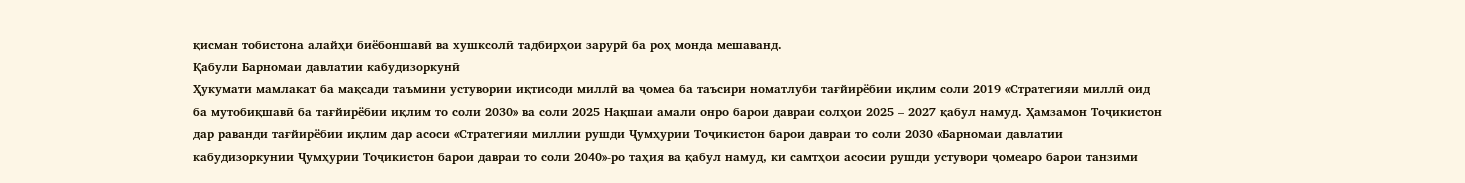қисман тобистона алайҳи биёбоншавӣ ва хушксолӣ тадбирҳои зарурӣ ба роҳ монда мешаванд.
Қабули Барномаи давлатии кабудизоркунӣ
Ҳукумати мамлакат ба мақсади таъмини устувории иқтисоди миллӣ ва ҷомеа ба таъсири номатлуби тағйирёбии иқлим соли 2019 «Стратегияи миллӣ оид ба мутобиқшавӣ ба тағйирёбии иқлим то соли 2030» ва соли 2025 Нақшаи амали онро барои давраи солҳои 2025 – 2027 қабул намуд. Ҳамзамон Тоҷикистон дар раванди тағйирёбии иқлим дар асоси «Стратегияи миллии рушди Ҷумҳурии Тоҷикистон барои давраи то соли 2030 «Барномаи давлатии кабудизоркунии Ҷумҳурии Тоҷикистон барои давраи то соли 2040»-ро таҳия ва қабул намуд, ки самтҳои асосии рушди устувори ҷомеаро барои танзими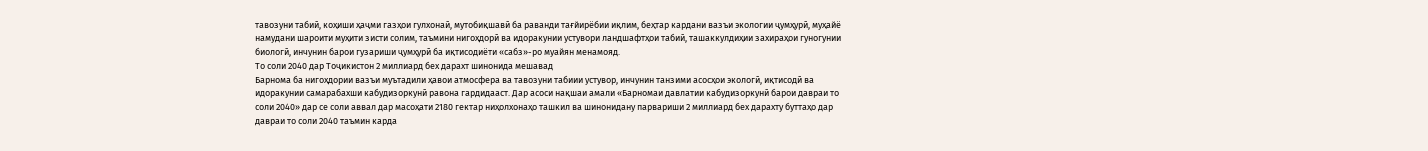тавозуни табиӣ, коҳиши ҳаҷми газҳои гулхонаӣ, мутобиқшавӣ ба раванди тағйирёбии иқлим, беҳтар кардани вазъи экологии ҷумҳурӣ, муҳайё намудани шароити муҳити зисти солим, таъмини нигоҳдорӣ ва идоракунии устувори ландшафтҳои табиӣ, ташаккулдиҳии захираҳои гуногунии биологӣ, инчунин барои гузариши ҷумҳурӣ ба иқтисодиёти «сабз»-ро муайян менамояд.
То соли 2040 дар Тоҷикистон 2 миллиард бех дарахт шинонида мешавад
Барнома ба нигоҳдории вазъи муътадили ҳавои атмосфера ва тавозуни табиии устувор, инчунин танзими асосҳои экологӣ, иқтисодӣ ва идоракунии самарабахши кабудизоркунӣ равона гардидааст. Дар асоси нақшаи амали «Барномаи давлатии кабудизоркунӣ барои давраи то соли 2040» дар се соли аввал дар масоҳати 2180 гектар ниҳолхонаҳо ташкил ва шинонидану парвариши 2 миллиард бех дарахту буттаҳо дар давраи то соли 2040 таъмин карда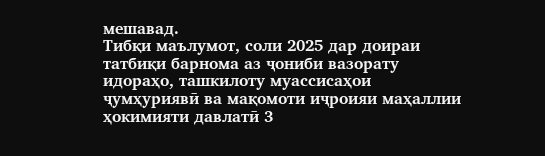мешавад.
Тибқи маълумот, соли 2025 дар доираи татбиқи барнома аз ҷониби вазорату идораҳо, ташкилоту муассисаҳои ҷумҳуриявӣ ва мақомоти иҷроияи маҳаллии ҳокимияти давлатӣ 3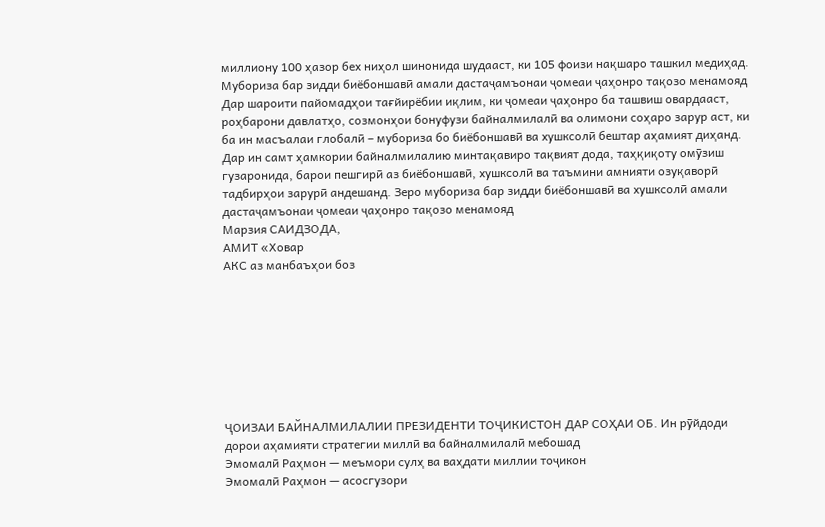миллиону 100 ҳазор бех ниҳол шинонида шудааст, ки 105 фоизи нақшаро ташкил медиҳад.
Мубориза бар зидди биёбоншавӣ амали дастаҷамъонаи ҷомеаи ҷаҳонро тақозо менамояд
Дар шароити пайомадҳои тағйирёбии иқлим, ки ҷомеаи ҷаҳонро ба ташвиш овардааст, роҳбарони давлатҳо, созмонҳои бонуфузи байналмилалӣ ва олимони соҳаро зарур аст, ки ба ин масъалаи глобалӣ – мубориза бо биёбоншавӣ ва хушксолӣ бештар аҳамият диҳанд. Дар ин самт ҳамкории байналмилалию минтақавиро тақвият дода, таҳқиқоту омӯзиш гузаронида, барои пешгирӣ аз биёбоншавӣ, хушксолӣ ва таъмини амнияти озуқаворӣ тадбирҳои зарурӣ андешанд. Зеро мубориза бар зидди биёбоншавӣ ва хушксолӣ амали дастаҷамъонаи ҷомеаи ҷаҳонро тақозо менамояд
Марзия САИДЗОДА,
АМИТ «Ховар
АКС аз манбаъҳои боз








ҶОИЗАИ БАЙНАЛМИЛАЛИИ ПРЕЗИДЕНТИ ТОҶИКИСТОН ДАР СОҲАИ ОБ. Ин рӯйдоди дорои аҳамияти стратегии миллӣ ва байналмилалӣ мебошад
Эмомалӣ Раҳмон — меъмори сулҳ ва ваҳдати миллии тоҷикон
Эмомалӣ Раҳмон — асосгузори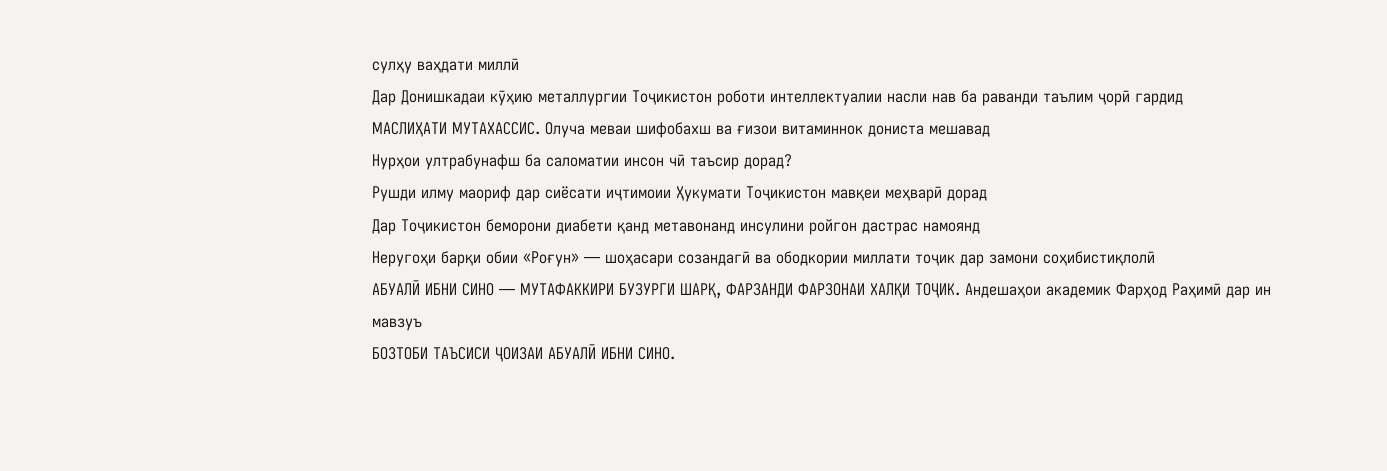сулҳу ваҳдати миллӣ
Дар Донишкадаи кӯҳию металлургии Тоҷикистон роботи интеллектуалии насли нав ба раванди таълим ҷорӣ гардид
МАСЛИҲАТИ МУТАХАССИС. Олуча меваи шифобахш ва ғизои витаминнок дониста мешавад
Нурҳои ултрабунафш ба саломатии инсон чӣ таъсир дорад?
Рушди илму маориф дар сиёсати иҷтимоии Ҳукумати Тоҷикистон мавқеи меҳварӣ дорад
Дар Тоҷикистон беморони диабети қанд метавонанд инсулини ройгон дастрас намоянд
Неругоҳи барқи обии «Роғун» — шоҳасари созандагӣ ва ободкории миллати тоҷик дар замони соҳибистиқлолӣ
АБУАЛӢ ИБНИ СИНО — МУТАФАККИРИ БУЗУРГИ ШАРҚ, ФАРЗАНДИ ФАРЗОНАИ ХАЛҚИ ТОҶИК. Андешаҳои академик Фарҳод Раҳимӣ дар ин мавзуъ
БОЗТОБИ ТАЪСИСИ ҶОИЗАИ АБУАЛӢ ИБНИ СИНО.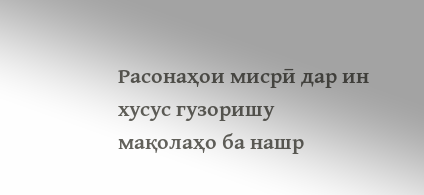Расонаҳои мисрӣ дар ин хусус гузоришу мақолаҳо ба нашр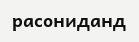расониданд